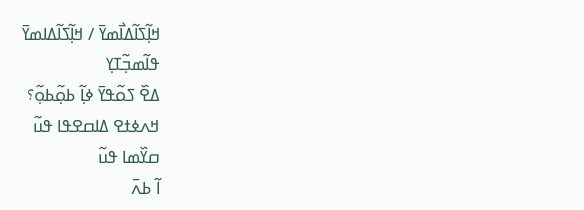ߞߊ߲߬ߖߊ߬ߡߊ߯ߘߌ߫ / ߞߊ߲߬ߖߊ߬ߡߊߘߌ߫
ߟߊ߬ߘߏ߲߬ߠߌ߲
ߡߐ߰ ߖߋ߬ߟߌ߫ ߦߊ߲߬ ߕߋ߲߬ߕߋ߲߬؟
ߞߍߦߙߐ ߡߊߛߐߟߊ ߟߎ߬
ߛߌ߰ߘߊ ߟߎ߬
ߊ߬ ߕߍ߫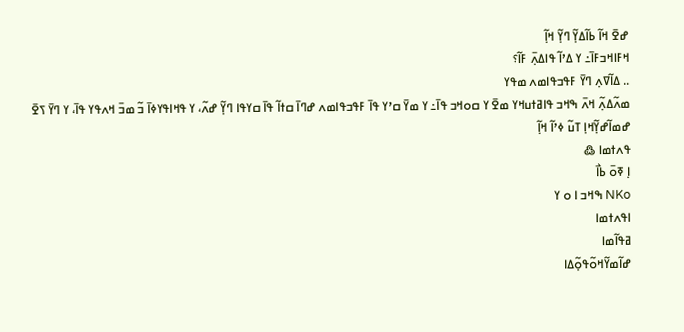ߝߐ߫ ߞߊ߬ ߕߊ߬ߡߌ߲߬ ߣߌ߲߬ ߞߊ߲߬
ߞߓߊߞߏߓߊ߫߸ ߌ ߡߴߊ߬ ߟߊߡߍ߲߫ ߓߊ߬؟
.. ߡߊ߬ߜߍ߲ ߣߌ߫ ߓߟߏߟߊߘߍ ߘߟߌ
ߘߍ߬ߡߍ߲߬ ߞߍ߫ ߒߞߏ ߟߊߥߙߎߞߌ ߘߐ߫ ߌ ߛߋߞߏ ߟߊ߫߸ ߌ ߘߌ߫ ߛߴߌ ߟߊ߫ ߓߟߏߟߊߘߍ ߝߣߊ߫ ߛߙߊ߬ ߟߊ߫ ߛߌߟߊ ߣߌ߲߬ ߝߍ߬، ߌ ߟߞߊߟߌߦߊ߫ ߏ߬ ߘߏ߫ ߞߍߟߌ ߟߊ߫، ߌ ߣߌ߫ ߖߐ߫
ߝߘߊ߬ߝߌ߲߬ߞߊ߲ ߠߎ߬ ߦߴߊ߬ ߞߊ߲߬
ߟߍߙߘߊ ߷
ߊ߲ ߧߋ߫ ߕߊ߯
NKo ߒߞߏ ߊ ߋ ߌ
ߊߟߍߙߘߊ
ߥߟߊ߬ߘߊ
ߝߊ߬ߘߌ߬ߞߋ߬ߟߋ߲߬ߡߊ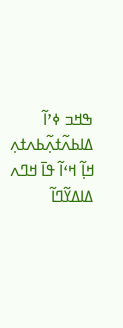ߒߞߏ ߦߴߊ߬ ߡߊߕߍ߬ߙߍ߲߬ߕߍߙߍ߲ ߞߊ߲߬ ߞߵߊ߬ ߟߊ߫ ߞߣߍ ߡߊߡߌ߬ߣߊ߬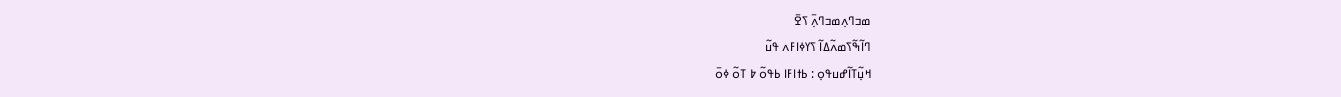ߘߏߣߍ߲ߘߏߣߍ߲߫ ߖߐ߫
ߣߊ߬ߒ߬ߖߘߍ߬ߡߊ߬ ߖߌߦߊߓߍ ߟߎ߬
ߞߎ߲߬ߠߊ߬ߝߎߟߋ߲ : ߕߙߊߓߊ ߕߟߋ߬ ߈ ߠߋ߬ ߦߋ߫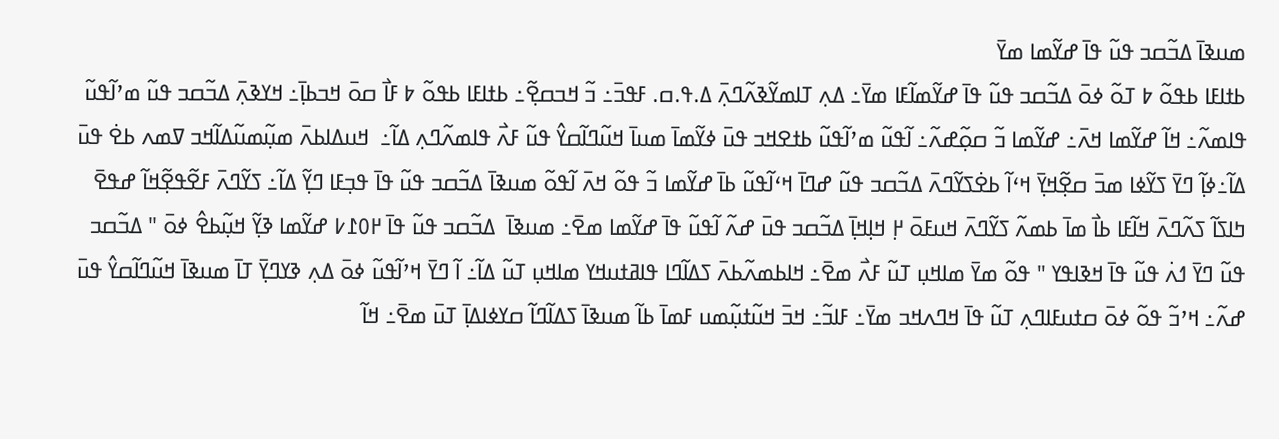ߘߎߢߊ߫ ߡߏ߬ߛߏ ߟߎ߬ ߟߊ߫ ߝߌ߬ߘߊ ߘߌ߫
ߕߙߊߓߊ ߕߟߋ߬ ߈ ߠߋ߬ ߦߋ߫ ߡߏ߬ߛߏ ߟߎ߬ ߟߊ߫ ߝߌ߬ߘߊ߬ߓߊ ߘߌ߫߸ ߡߍ߲ ߠߊߘߌ߬ߢߍ߬ߣߍ߲߫ ߡ.ߟ.ߛ. ߓߟߏ߫߸ ߏ߬ ߞߏߛߐ߲߬߸ ߕߙߊߓߊ ߕߟߋ߬ ߈ ߓߊ߯ ߛߋ߫ ߞߏߕߊ߲߫߸ ߞߌߢߍ߲߫ ߡߏ߬ߛߏ ߟߎ߬ ߘߴߊ߬ߟߎ߬ ߟߊߘߍ߬߸ ߞߊ߬ ߝߌ߬ߘߊ ߞߍ߫߸ ߝߌ߬ߘߊ ߏ߬ ߛߋ߲߬ߝߍ߬߸ ߊ߬ߟߎ߬ ߘߴߊ߬ߟߎ߬ ߕߙߐߞߏ ߟߎ߫ ߦߌ߬ߘߊ߫ ߘߎߊ߫ ߞߎ߬ߣߊ߬ߛߌ߮ ߟߎ߬ ߓߍ߯ ߟߊߘߍ߬ߣߍ߲ ߡߊ߬߸  ߞߎߡߊߕߍ߫ ߘߎ߲߬ߘߎ߬ߡߊ߬ߞߏ ߜߘߍ ߕߐ߭ ߟߎ߫ ߡߊ߬߸ߦߊ߲߬ ߣߌ߫ ߖߌ߬ߦߊ ߘߏ߫ ߛߐ߲߬ߞߌ߲߫ ߞߵߊ߬ ߕߐ߭ߖߌ߬ߣߍ߫ ߡߏ߬ߛߏ ߟߎ߬ ߝߣߊ߫ ߞߵߊ߬ߟߎ߬ ߕߊ߫ ߝߌ߬ߘߊ ߏ߬ ߟߋ߬ ߞߍ߫ ߊ߬ߟߋ߬ ߘߎߢߊ߫ ߡߏ߬ߛߏ ߟߎ߬ ߟߊ߫ ߟߏ߲ߓߊ ߣߌ߲߬ ߡߊ߬߸ ߖߌ߬ߣߍ߫ ߓߐ߬ߟߐ߲߬ߞߊ߬ ߝߟߐ߫ ߤߊߖߊ߬ ߖߍ߬ߣߍ߫ ߞߊ߬ߓߊ ߕߊ߯ ߘߊ߫ ߕߘߍ߬ ߖߌ߬ߣߍ߫ ߞߎߓߋ߫ ߂߲ ߞߊ߲ߞߊ߲߫ ߡߏ߬ߛߏ ߟߎ߫ ߝߍ߬ ߊ߬ߟߎ߬ ߟߊ߫ ߝߌ߬ߘߊ ߘߐ߫߸ ߘߎߢߊ߫  ߡߏ߬ߛߏ ߟߎ߬ ߟߊ߫ ߂߀߁߇ ߝߌ߬ߘߊ ߢߌ߲߬ ߞߎ߲߬ߕߐ߮ ߦߋ߫ " ߡߏ߬ߛߏ ߟߎ߬ ߣߌ߫ ߗߍ߭ ߟߎ߬ ߟߊ߫ ߞߢߊߟߌ " ߟߋ߬ ߘߌ߫ ߘߊߞߎ߲ ߠߎ߬ ߓߍ߯ ߘߐ߫߸ ߞߊߕߘߍ߬ߕߍ߫ ߖߡߊ߬ߣߊ ߟߊߥߙߎߞߌ ߘߊߞߎ߲ ߠߎ߬ ߡߊ߬߸ ߊ߬ ߣߌ߫ ߞߴߊ߬ߟߎ߬ ߦߋ߫ ߡߍ߲ ߢߌߣߌ߲߫ ߠߊ߫ ߘߎߢߊ߫ ߞߎ߬ߣߊ߬ߛߌ߮ ߟߎ߫ ߝߍ߬߸ ߞߴߏ߬ ߟߋ߬ ߦߋ߫ ߛߙߎߓߊߣߍ߲ ߠߎ߬ ߟߊ߫ ߞߣߍߞߏ ߘߌ߫߸ ߓߊߏ߬߸ ߞߏ߫ ߞߎ߬ߙߎ߲߬ߘߎ ߓߘߊ߫ ߕߊ߬ ߘߎߢߊ߫ ߖߡߊ߬ߣߊ߬ ߛߌߦߊߡߊ߲߫ ߠߎ߫ ߘߐ߫߸ ߞߊ߬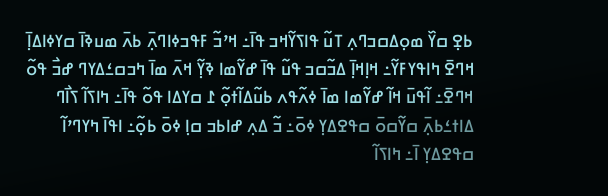ߕߐ߲ ߛߌ߰ ߘߋ߲ߡߛߏߣߍ߲ ߠߎ߬ ߟߊߖߌ߬ߞߏ ߟߊ߫߸ ߞߴߏ߬ ߓߟߏߦߊߣߍ߲߫ ߕߍ߫ ߘߎߢߊ߫ ߛߌߦߊߡߊ߲߫ ߞߣߐ߫ ߤߊߟߌߓߌ߬߸ ߞߊ߲ߞߊ߲߫ ߡߏ߬ߛߏ ߟߎ߬ ߟߊ߫ ߝߌ߬ߘߊ ߢߌ߲߬ ߞߍ߫ ߘߊ߫ ߤߏߛߑߡߌߣ ߝߏ߯ ߟߋ߬ ߞߣߐ߫߸ ߊ߬ߟߎ߫ ߞߊ߬ ߝߌ߬ߘߊ ߘߊ߫ ߦߍ߬ߟߍ ߕߎ߬ߡߊ߬ߙߋ߲߬ ߁ ߛߌߡߊ ߟߋ߬ ߟߊ߫߸ ߤߊߖߊ߬ ߖߊ߯ߣ ߡߊߙߑߕߍ߲߫ ߛߌ߬ߛߋ߫ ߛߟߐߡߌ߲ ߦߋ߫߸ ߏ߬ ߡߍ߲ ߝߊߕߏ ߛߊ߲ ߦߋ߫ ߕߋ߲߬߸ ߊߟߊ߫ ߤߌߣߴߊ߬ ߛߟߐߡߌ߲ ߊ߫߸ ߤߊߖߊ߬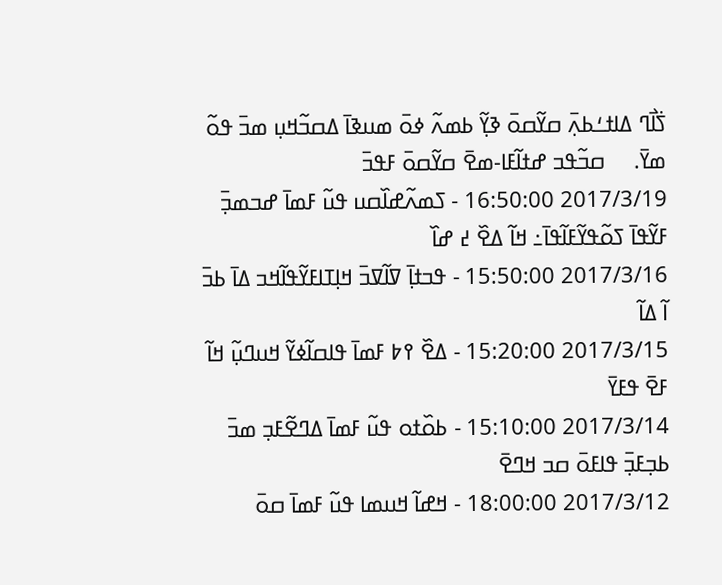ߖ߭ߊ߯ߣ ߡߊߙߑߕߍ߲߫ ߛߌ߬ߛߋ߫ ߢߌ߲߬ ߕߘߍ߬ ߦߋ߫ ߘߎߢߊ߫ ߡߛߏ߬ߞߎ߲ ߘߏ߫ ߟߋ߬ ߘߌ߫.     ߛߏ߬ߟߏ ߝߙߊ߬ߓߊ-ߘߐ߫ ߛߌ߬ߛߋ߫ ߓߟߏ߫
2017/3/19 16:50:00 - ߖߘߍ߬ߝߊ߰ߛߎ ߟߎ߬ ߓߘߊ߫ ߝߏߘߏ߲߫ ߓߌ߬ߟߊ߫ ߖߋ߬ߟߌ߬ߓߊ߬ߟߊ߫߸ ߞߊ߬ ߡߐ߰ ߄ ߝߊ߰
2017/3/16 15:50:00 - ߟߏߙߊ߲߫ ߜߊ߬ߜߏ߫ ߞߊ߲ߠߊߓߌ߬ߟߊ߬ߞߏ ߡߊ߫ ߕߏ߫ ߊ߬ ߡߊ߬
2017/3/15 15:20:00 - ߡߐ߰ ߉߈ ߓߘߊ߫ ߟߊߛߊ߬ߦߌ߬ ߞߎߣߎ߲߬ ߞߊ߬ ߓߐ߫ ߟߓߌ߫
2017/3/14 15:10:00 - ߕߋ߰ߙߋ ߟߎ߬ ߓߘߊ߫ ߡߣߐ߬ߓߏ߲ ߘߏ߫ ߕߏ߲ߓߏ߲߫ ߟߊߓߋ߫ ߛߏ ߞߣߐ߫
2017/3/12 18:00:00 - ߞߝߊ߬ ߞߎߘߊ ߟߎ߬ ߓߘߊ߫ ߛߋ߫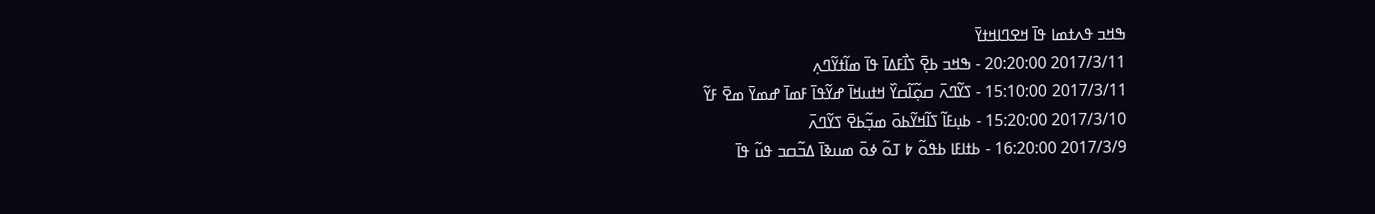ߒߞߏ ߟߍߙߘߊ ߟߊ߫ ߞߐߣߊߞߙߌ߫
2017/3/11 20:20:00 - ߒߞߏ ߕߐ߲߫ ߖߊ߯ߓߡߊ߫ ߟߊ߫ ߘߊ߬ߙߌ߬ߣߍ߲
2017/3/11 15:10:00 - ߖߌ߬ߣߍ߫ ߛߋ߲߬ߊ߬ߛߌ߰ ߞߙߎߞߊ߫ ߝߌ߬ߟߊ߫ ߓߘߊ߫ ߝߘߌ߫ ߘߐ߫ ߓߌ߬
2017/3/10 15:20:00 - ߕߎ߲ߓߊ߬ ߖߊ߬ߞߌ߬ߕߋ߫ ߘߏ߲߬ߕߐ߫ ߖߌ߬ߣߍ߫
2017/3/9 16:20:00 - ߕߙߊߓߊ ߕߟߋ߬ ߈ ߠߋ߬ ߦߋ߫ ߘߎߢߊ߫ ߡߏ߬ߛߏ ߟߎ߬ ߟߊ߫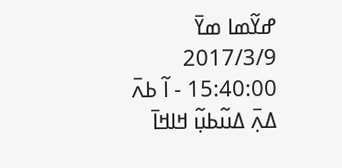ߝߌ߬ߘߊ ߘߌ߫
2017/3/9 15:40:00 - ߊ߬ ߕߍ߫ ߡߍ߲߫ ߡߎ߬ߕߎ߲߬ ߞߊߞߊ߫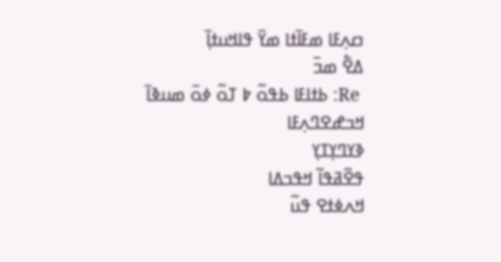ߛߍ߲ߓߊ ߘߓߊ߫ߙߊ ߘߌ߫ ߟߊߞߎߙߊ߲߫
ߡߐ߱ ߘߏ߫
 Re: ߕߙߊߓߊ ߕߟߋ߬ ߈ ߠߋ߬ ߦߋ߫ ߘߎߢߊ߫
ߞߏߝߐߣߍ߲ߓߊ
ߢߌߣߌ߲ߠߌ߲
ߟߐ߬ߥߟߊ߬ ߞߟߏߡߊ
ߞߍߦߙߐ ߟߎ߬